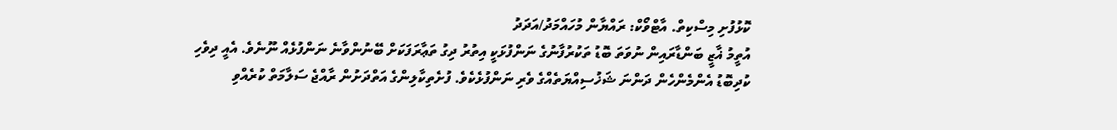ކޮޅުފުށި މިސްކިތް. އާޓްވޯކް: ރައްޔާން މުހައްމަދު/އަދަދު
އުތީމު ޣާޒީ ބަންޑާރައިން ނުވަތަ ބޮޑު ތަކުރުފާނުގެ ނަންފުޅަކީ އިތުރު ދިގު ތަޢާރަފަކަށް ބޭނުންވާނެ ނަންފުޅެއް ނޫނެވެ. އެއީ ދިވެހި ކުދިބޮޑު އެންމެންހެން ދަންނަ ޝަޚުސިއްޔަތެއްގެ ވެރި ނަންފުޅެކެވެ. ފުށެތިކާލިންގެ އަތްދަށުން ރާއްޖެ ސަލާމަތް ކުރެއްވި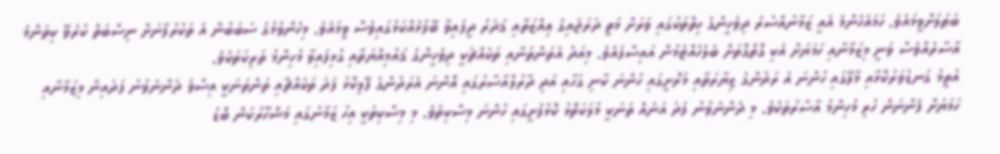ބަޠަލަށްވީމައެވެ. ހަމައެހެންމެ އެއީ ޒަމާނުއްސުރެ ދިވެހީންގެ ހިތްތަކުގައި ވަރަށް މަތީ ދަރަޖައިގެ ޢިއްޒަތާއި ޤަދަރު ދީފައިވާ ބޭފުޅެއްކަމުގައިވެސް ވީމައެވެ. މިހެންވުމުގެ ސަބަބުން އެ ތަކުރުފާނަށް ނިސްބަތް ކުރެވޭ ކިތަންމެ އާސާރެއްވެސް ވަނީ މިޒަމާނާއި ހަމަޔަށް އެކި ގޮތްގޮތަށް ބެލެހެއްޓެމުން އައިސްފައެވެ. މިއަދު އެތަންތަނާއި ތަކެއްޗަކީ ދިވެހީންގެ ޤައުމިއްޔަތާއި ގުޅިފައިވާ މުހިންމު ތަރިކަތަކެވެ.
އުތީމު ގަނޑުވަރުކޮޅާއި މާލޭގައި ހުންނަ އެ ރަދުންގެ ޒިޔާރަތާއި މަރޮށީގައި ހުންނަ ކާނި ގަހާއި އަދި ދާރުލްއާސާރުގައި އޮންނަ އެރަދުންގެ ފޭލިކޮޅު ފަދަ ތަކެއްޗާއި ތަންތަނަކީ އިސްވެ ދެންނެވުނު ފަދައިން މިޒަމާނާއި ހަމަޔަށް ފެންނަން ހުރި މުހިންމު އާސާރުތަކެވެ. މި ދެންނެވުނު ފަދަ އަނެއް ތަނަކީ މުލަކަތޮޅު ކޮޅުފުށީގައި ހުންނަ މިސްކިތެވެ. މި މިސްކިތަކީ އިހު ޒަމާނުގައި މަޝްހޫރުކަން ބޮޑު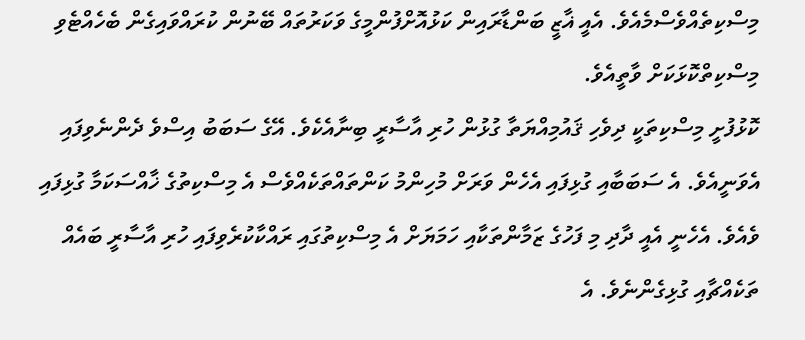މިސްކިތެއްވެސްމެއެވެ. އެއީ ޣާޒީ ބަންޑާރައިން ކަޅުއޮށްފުންމީގެ ވަކަރުތައް ބޭނުން ކުރައްވައިގެން ބެހެއްޓެވި މިސްކިތްކޮޅަކަށް ވާތީއެވެ.
ކޮޅުފުށީ މިސްކިތަކީ ދިވެހި ޤައުމިއްޔަތާ ގުޅުން ހުރި އާސާރީ ބިނާއެކެވެ. އޭގެ ސަބަބު އިސްވެ ދެންނެވިފައި އެވަނީއެވެ. އެ ސަބަބާއި ގުޅިފައި އެހެން ވަރަށް މުހިންމު ކަންތައްތަކެއްވެސް އެ މިސްކިތުގެ ޚާއްސަކަމާ ގުޅިފައި ވެއެވެ. އެހެނީ އެއީ ދާދި މި ފަހުގެ ޒަމާންތަކާއި ހަމަޔަށް އެ މިސްކިތުގައި ރައްކާކުރެވިފައި ހުރި އާސާރީ ބައެއް ތަކެއްޗާއި ގުޅިގެންނެވެ. އެ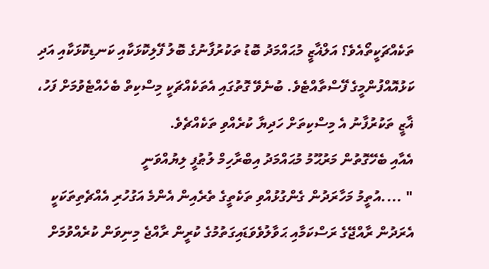ތަކެއްޗަކީތޯއެވެ؟ އަލްޣާޒީ މުޙައްމަދު ބޮޑު ތަކުރުފާނުގެ ބޮލު ފޭލިކޮޅަކާއި ކަނޑިކޮޅަކާއި އަދި ކަޅުއޮއްފުންމީގެ ފޭސްތާއްޓެވެ. ބުނެވޭ ގޮތުގައި އެތަކެއްޗަކީ މިސްކިތް ބެހެއްޓެވުމަށް ފަހު، ޣާޒީ ތަކުރުފާނު އެ މިސްކިތަށް ހަދިޔާ ކުރެއްވި ތަކެއްޗެވެ.
އެއާއި ބެހޭގޮތުން މަރުޙޫމު މުޙައްމަދު އިބްރާހިމް ލުޠުފީ ލިޔުއްވަނީ
" ....އުތީމު މަހާރަދުން ގެންގުޅުއްވި ތަކެތީގެ ތެރެއިން އެންމެ އަގުހުރި އެއްޗެތިތަކަކީ އެރަދުން ރާއްޖޭގެ ރަސްކަމާއި ޙަވާލުވެވަޑައިގަތުމުގެ ކުރީން ރާއްޖެ މިނިވަން ކުރެއްވުމަށް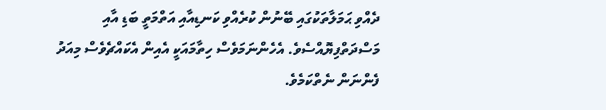ދެއްވި ޙަމަލާތަކުގައި ބޭނުން ކުރެއްވި ކަނޑިއާއި އަތްމަތީ ބަޑި އާއި މަސްދަތްފިޔޮއްސެވެ. އެހެންނަމަވެސް ހިތާމައަކީ އެއިން އެކައްޗެވެސް މިއަދު ފެންނަން ނެތްކަމެވެ.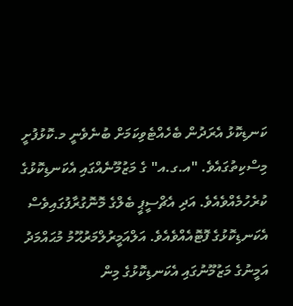ކަނޑިކޮޅު އެރަދުން ބެހެއްޓެވިކަމަށް ބުނެވެނީ މ.ކޮޅުފުށީ މިސްކިތުގައެވެ. "އ.ގ.އ" ގެ މަޒުމޫނެއްގައި އެކަނޑިކޮޅުގެ ކުރެހުމެއްވެއެވެ. އަދި އެޗްސީޕީ ބެލްގެ މޮނޮގުރާފުގައިވެސް އެކަނޑިކޮޅުގެ ފޮޓޮއެއްވެއެވެ. އަލްއަމީރުލްމަރުޙޫމު މުޙައްމަދު އަމީނުގެ މަޒުމޫނުގައި އެކަނޑިކޮޅުގެ މިން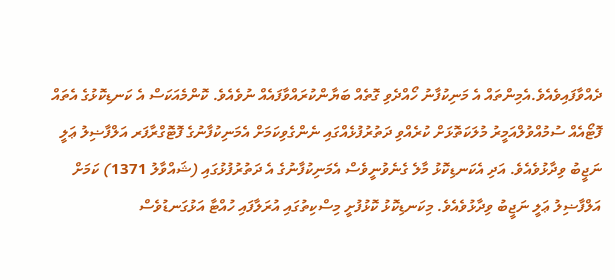ދެއްވާފައިވެއެވެ.އެމިންތައް އެ މަނިކުފާނު ހޯއްދެވި ގޮތެއް ބަޔާންކުރައްވާފައެއް ނުވެއެވެ. ކޮންމެއަކަސް އެ ކަނޑިކޮޅުގެ އެތައް ފޮޓޯއެއް ސުމުއްވުލްއަމީރު މުލަކަތޮޅަށް ކުރެއްވި ދަތުރުފުޅެއްގައި ނެންގެވިކަމަށް އެމަނިކުފާނުގެ ފޮޓޮގްރާފަރ އަލްފާޟިލު ޢަލީ ނަޖީބު ވިދާޅުވެއެވެ. އަދި އެކަނޑިކޮޅު މާލެ ގެނެވުނީވެސް އެމަނިކުފާނުގެ އެ ދަތުރުފުޅުގައި (ޝައްވާލު 1371) ކަމަށް އަލްފާޟިލު ޢަލީ ނަޖީބު ވިދާޅުވެއެވެ. މިކަނޑިކޮޅު ކޮޅުފުށީ މިސްކިތުގައި އުރަލާފައި ހުއްޓާ އަޅުގަނޑުވެސް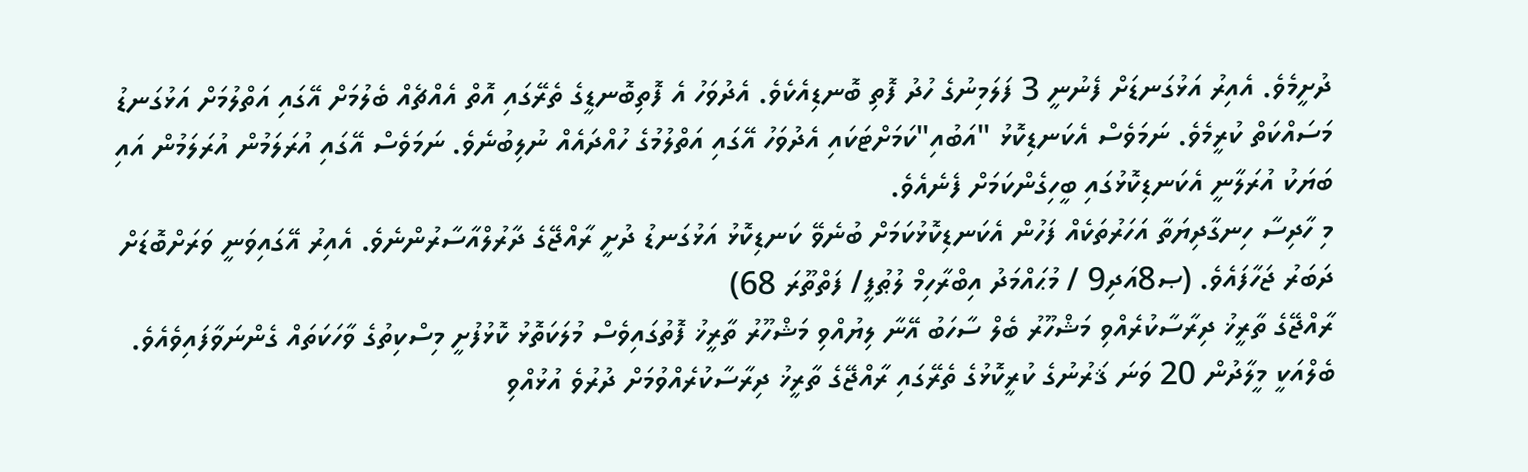ދުށީމެވެ. އެއިރު އަޅުގަނޑަށް ފެނުނީ 3 ފަލަމިނުގެ ހުދު ފޮތި ބޮނޑިއެކެވެ. އެދުވަހު އެ ފޮތިބޮނޑީގެ ތެރޭގައި އޮތް އެއްޗެއް ބެލުމަށް އޭގައި އަތްލުމަށް އަޅުގަނޑު މަސައްކަތް ކުރީމެވެ. ނަމަވެސް އެކަނޑިކޮޅު "އަބުއި"ކަމަށްޓަކައި އެދުވަހު އޭގައި އަތްލުމުގެ ހުއްދައެއް ނުލިބުނެވެ. ނަމަވެސް އޭގައި އުރަލަމުން އުރަލަމުން އައި ބަޔަކު އުރަލާނީ އެކަނޑިކޮޅުގައި ބީހިގެންކަމަށް ފެނެއެވެ.
މި ހާދިސާ ހިނގާދިޔަތާ އަހަރުތަކެއް ފަހުން އެކަނޑިކޮޅުކަމަށް ބުނެވޭ ކަނޑިކޮޅު އަޅުގަނޑު ދުށީ ރާއްޖޭގެ ދާރުލްއާސާރުންނެވެ. އެއިރު އޭގައިވަނީ ވަރަށްބޮޑަށް ދަބަރު ޖަހާފައެވެ. (ޞ8އަދި9 / މުޙައްމަދު އިބްރާހިމް ލުޠުފީ/ ފަތްތޫރަ 68)
ރާއްޖޭގެ ތާރީޚު ދިރާސާކުރެއްވި މަޝްހޫރު ބެލް ސާހަބު އޭނާ ލިޔުއްވި މަޝްހޫރު ތާރީޚު ފޮތުގައިވެސް މުލަކަތޮޅު ކޮޅުފުށީ މިސްކިތުގެ ވާހަކަތައް ގެންނަވާފައިވެއެވެ. ބެލްއަކީ މީލާދުން 20 ވަނަ ޤަރުނުގެ ކުރީކޮޅުގެ ތެރޭގައި ރާއްޖޭގެ ތާރީޚު ދިރާސާކުރެއްވުމަށް ދުރުވެ އުޅުއްވި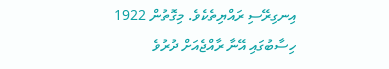އިނގިރޭސި ރައްޔިތެކެވެ. މިގޮތުން 1922 ހިސާބުގައި އޭނާ ރާއްޖެއަށް ދުރުވެ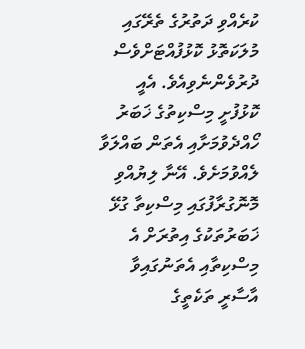ކުރެއްވި ދަތުރުގެ ތެރޭގައި މުލަކަތޮޅު ކޮޅުފުއްޓަށްވެސް ދުރުވެންނެވިއެވެ. އެއީ ކޮޅުފުށީ މިސްކިތުގެ ޚަބަރު ހޯއްދެވުމަށާއި އެތަން ބައްލަވާ ލެއްވުމަށެވެ. އޭނާ ލިޔުއްވި މޮނޮގުރާފުގައި މިސްކިތާ ގުޅޭ ޚަބަރުތަކުގެ އިތުރަށް އެ މިސްކިތާއި އެތަނުގައިވާ އާސާރީ ތަކެތީގެ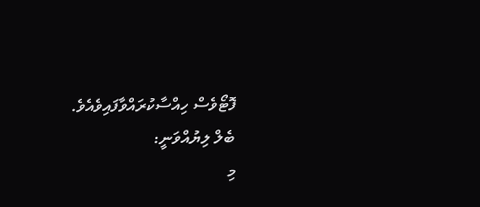ފޮޓޯވެސް ހިއްސާކުރައްވާފައިވެއެވެ.
ބެލް ލިޔުއްވަނީ:
މި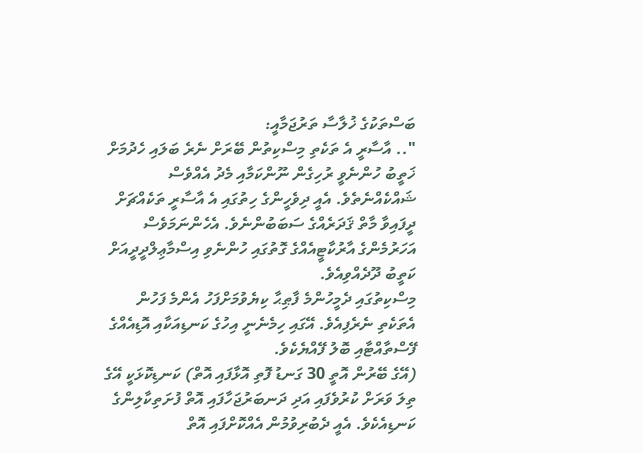ބަސްތަކުގެ ޚުލާސާ ތަރުޖަމާއީ:
".. އާސާރީ އެ ތަކެތި މިސްކިތުން ބޭރަށް ނެރެ ބަލައި ހެދުމަށް ޚަތީބު ހުންނެވީ ރުހިގެން ނޫންކަމާއި މެދު އެއްވެސް ޝައްކެއްނެތެވެ. އެއީ ދިވެހީންގެ ހިތުގައި އެ އާސާރީ ތަކެއްޗަށް ދީފައިވާ މާތް ޤަދަރެއްގެ ސަބަބުންނެވެ. އެހެންނަމަވެސް އަހަރުމެންގެ އާރުކާޓީއެއްގެ ގޮތުގައި ހުންނެވި އިސްމާޢިލްދީދީއަށް ކަތީބު ދޫދެއްވިއެވެ.
މިސްކިތުގައި ދެމީހުންމެ ފާޠިޙާ ކިޔެވުމަށްފަހު އެންމެ ފަހުން އެތަކެތި ނެރެފިއެވެ. އޭގައި ހިމެނެނީ އިހުގެ ކަނޑިއަކާއި އޮޑިއެއްގެ ފޭސްތާއްޓާއި ބޮލު ފޭއްޔެކެވެ.
(އޭގެ ބޭރުން އޮތީ 30 ގަނޑު ފޮތި އޮޅާފައި އޮތް) ކަނޑިކޮޅަކީ އޭގެ ތިލަ ވަރަށް ކުރުވެފައި އަދި ދަނބަރުޖަހާފައި އޮތް ފުށަތިކާލިންގެ ކަނޑިއެކެވެ. އެއީ ދެބުރިވުމުން އެއްކޮށްފައި އޮތް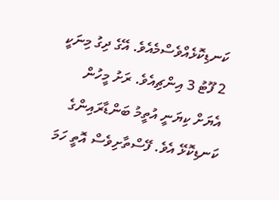ކަނޑިކޮޅެއްވެސްމެއެވެ. އޭގެ ދިގު މިނަކީ 2 ފޫޓު 3 އިންޗިއެވެ. ރަށު މީހުން އެޔަށް ކިޔަނީ އުތީމު ބަންޑާރައިންގެ ކަނޑިކޮޅޭ އެވެ. ފޭސްތާށިވެސް އޮތީ ހަމަ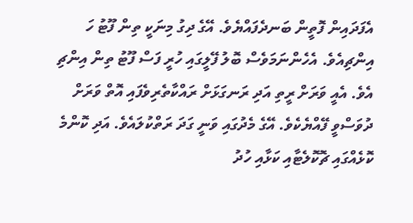އެފަދައިން ފޮތީން ބަނދެފައްޔެވެ. އޭގެ ދިގު މިނަކީ ތިން ފޫޓު ހަ އިންޗިއެވެ. އެހެންނަމަވެސް ބޮލު ފޭލީގައި ހުރީ ފަސް ފޫޓު ތިން އިންޗި އެވެ. އެއީ ވަރަށް ރީތި އަދި ރަނގަޅަށް ރައްކާތެރިވެފައި އޮތް ވަރަށް ދުވަސްވީ ފޭއްޔެކެވެ. އޭގެ މެދުގައި ވަނީ ގަދަ ރަތްކުލައެވެ. އަދި ކޮންމެ ކޮޅެއްގައި ޗޮކޮލެޓާއި ކަޅާއި ހުދު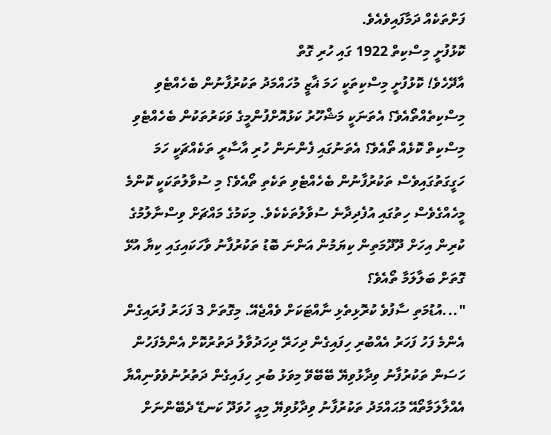ފަށްތަކެއް ދަމާފައިވެއެވެ.
ކޮޅުފުށީ މިސްކިތް 1922 ގައި ހުރި ގޮތް
އާދޭހެވެ! ކޮޅުފުށީ މިސްކިތަކީ ހަމަ ޣާޒީ މުހައްމަދު ތަކުރުފާނުން ބެހެއްޓެވި މިސްކިތެއްތޯއެވެ؟ އެތަނަކީ މަޝްހޫރު ކަޅުއޮށްފުންމީގެ ވަކަރުތަކުން ބެހެއްޓެވި މިސްކިތް ކޮޅެއް ތޯއެވެ؟ އެތަނުގައި ފެންނަން ހުރި އާސާރީ ތަކެއްޗަކީ ހަމަ ހަގީގަތުގައިވެސް ތަކުރުފާނުން ބެހެއްޓެވި ތަކެތި ތޯއެވެ؟ މި ސުވާލުތަކަކީ ކޮންމެ މީހެއްގެވެސް ހިތުގައި އުފެދިދާނެ ސުވާލުތަކެކެވެ. މިކަމުގެ މައްޗަށް ވިސްނާލުމުގެ ކުރިން އިހަށް ދޫދޫމަތިން ކިޔަމުން އަންނަ ބޮޑު ތަކުރުފާނު ވާހަކައިގައި ކިޔާ އުޅޭ ގޮތަށް ބަލާލަމާ ތޯއެވެ؟
"...އުޑުމަތި ސާފުވެ ކުރޮޅިތެޅި ނާއްޓަކަށް ވެއްޖެއޭ. މިގޮތަށް 3 ފަހަރު ފުރައިގެން އެންމެ ފަހު ފަހަރު އެއްބުރި ހިފައިގެން ދިހަރޭ ދިހަދުވާލު ދަތުރުކޮށް އެންމެފަހުން ހަސަން ތަކުރުފާނު ވިދާޅުވިޔޭ ބޭބޭވޭ މިވަޅު ބުރި ހިފައިގެން ދަތުރުނުވެވުނިއްޔާ އެއްލާލަމާތޯއޭ މުޙައްމަދު ތަކުރުފާނު ވިދާޅުވިޔޭ މިއީ ހުވަދޫ ކަނޑޭ ދެބޭންނަށް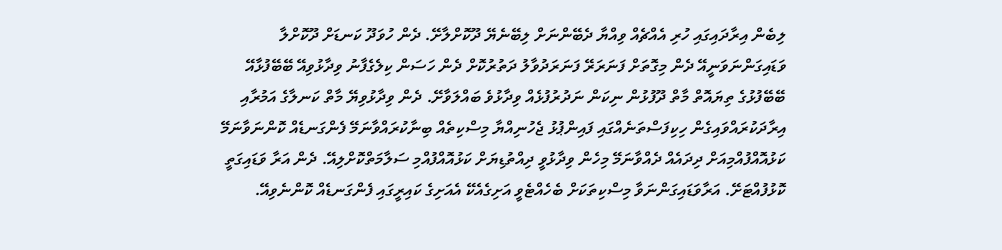ލިބެން އިރާދައިގައި ހުރި އެއްޗެއް ވިއްޔާ ދެބޭންނަށް ލިބޭނެޔޭ ދޫކޮށްލާށޭ. ދެން ހުވަދޫ ކަނޑަށް ދޫކޮށްލާ ވަޑައިގަންނަވަނީއޭ ދެން މިގޮތަށް ފަނަރަރޭ ފަނަރަދުވާލު ދަތުރުކޮށް ދެން ހަސަން ކިލެގެފާނު ވިދާޅުވިއޭ ބޭބޭފުޅާއޭ ބޭބޭފުޅުގެ ތިޔައޮތް މާތް ދޫފުޅުން ނިކަން ނަދުރުފުޅެއް ވިދާޅުވެ ބައްލަވާށޭ. ދެން ވިދާޅުވިޔޭ މާތް ކަނލާގެ އަމުރާއި އިރާދަކުރައްވައިގެން ހިކިފަސްތަނެއްގައި ފައިންޕުޅު ޖެހުނިއްޔާ މިސްކިތެއް ބިނާކުރައްވާނަމޭ ފެންގަނޑެއް ކޮންނަވާނަމޭ ކަޅުއޮއްފުއްމިއަށް ދިދައެއް ދެއްވާނަމޭ މިހެން ވިދާޅުވީ ދިއްތުޑިޔަށް ކަޅުއޮއްފުއްމި ސަލާމަތްކޮށްލިއޭ. ދެން އަރާ ވަޑައިގަތީ ކޮޅުފުއްޓަށޭ. އަރާވަޑައިގަންނަވާ މިސްކިތަކަށް ބެހެއްޓެވީ އަށިގެއެކޭ އެއަށިގެ ކައިރީގައި ފެންގަނޑެއް ކޮންނެވިއޭ.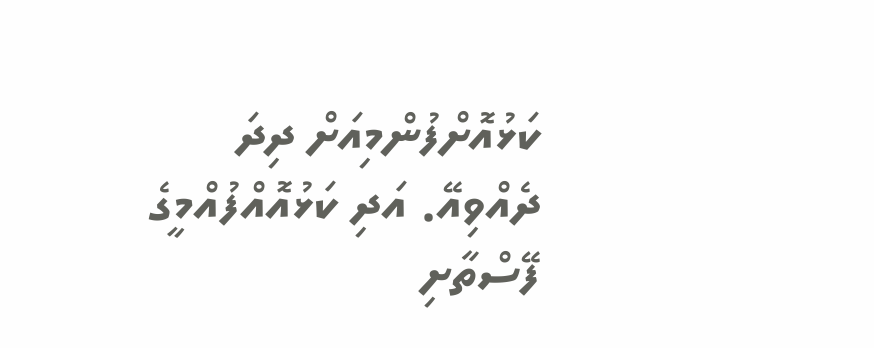ކަޅުއޮށްފުންމިއަށް ދިދަ ދެއްވިއޭ. އަދި ކަޅުއޮއްފުއްމީގެ ފޭސްތާށި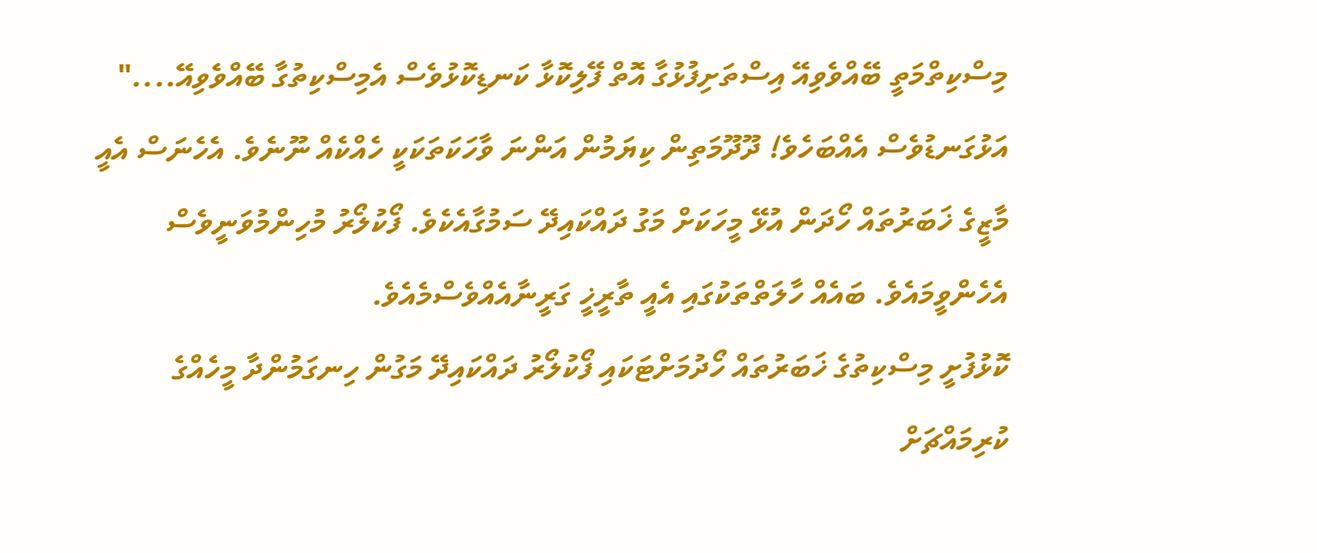މިސްކިތްމަތީ ބޭއްވެވިއޭ އިސްތަށިފުޅުގާ އޮތް ފޭލިކޮޅާ ކަނޑިކޮޅުވެސް އެމިސްކިތުގާ ބޭއްވެވިއޭ...."
އަޅުގަނޑުވެސް އެއްބަހެވެ! ދޫދޫމަތިން ކިޔަމުން އަންނަ ވާހަކަތަކަކީ ހެއްކެއް ނޫނެވެ. އެހެނަސް އެއީ މާޒީގެ ޚަބަރުތައް ހޯދަން އުޅޭ މީހަކަށް މަގު ދައްކައިދޭ ސަމުގާއެކެވެ. ފޯކުލޯރު މުހިންމުވަނީވެސް އެހެންވީމައެވެ. ބައެއް ހާލަތްތަކުގައި އެއީ ތާރީޚީ ގަރީނާއެއްވެސްމެއެވެ.
ކޮޅުފުށީ މިސްކިތުގެ ޚަބަރުތައް ހޯދުމަށްޓަކައި ފޯކުލޯރު ދައްކައިދޭ މަގުން ހިނގަމުންދާ މީހެއްގެ ކުރިމައްޗަށް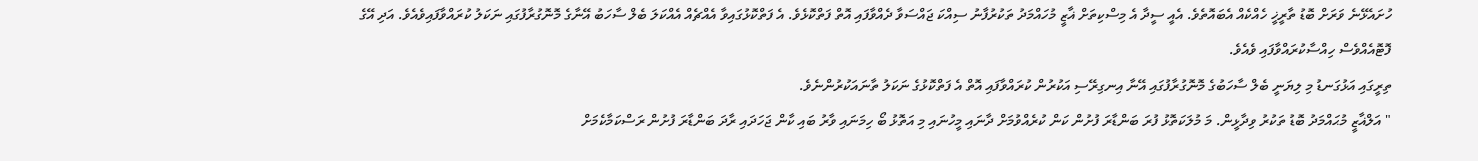ހުށައެޅޭނެ ވަރަށް ބޮޑު ތާރީޚީ ހެއްކެއް އެބައޮތެވެ. އެއީ ސީދާ އެ މިސްކިތަށް ޣާޒީ މުހައްމަދު ތަކުރުފާނު ސިއްކަ ޖައްސަވާ ދެއްވާފައި އޮތް ފަތްކޮޅެވެ. އެ ފަތްކޮޅުގައިވާ އެއްޗެއް އެއްކަލަ ބެލް ސާހަބު އޭނާގެ މޮނޮގުރާފުގައި ނަކަލު ކުރައްވާފައިވެއެވެ. އަދި އޭގެ ފޮޓޮއެއްވެސް ހިއްސާކުރައްވާފައި ވެއެވެ.
ތިރީގައި އަޅުގަނޑު މި ލިޔަނީ ބެލް ސާހަބުގެ މޮނޮގުރާފުގައި އޭނާ އިނގިރޭސި އަކުރުން ކުރައްވާފައި އޮތް އެ ފަތްކޮޅުގެ ނަކަލު ތާނައަކުރުންނެވެ.
" އަލްޣާޒީ މުޙައްމަދު ބޮޑު ތަކުރު ވިދާޅީން. މަ މުލަކަތޮޅު ފުރަ ބަންޑާރަ ފުށުން ކަން ކުރެއްވުމަށް ދާނައި މީހުނައި މި އަތޮޅު ބޯ ހިމަނައި ވާރު ބައި ކާން ޖަހަދައި ރާދަ ބަންޑާރަ ފުށުން ރަސްކަމާކެމަށް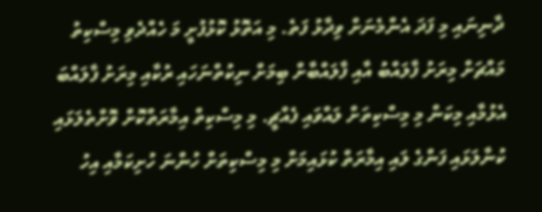ދާނިނައި މި ފަދަ އެންމެނަށް ވިދާޅު ފަތެ. މި އަތޮޅު ކޮޅުފުށީ މަ ހެއްދެވި މިސްކިތު މައްޗަށް މިރަށު ފާލައްބު އާއި ފާލައްބާށް ބިމަށް ނިކުތްނަހައި ރުކާއި މިރަށު ފާލައްބަ އެޅުމާއި މިކަން މި މިސްކިތަށް ލައްވައި ފެއްޗީ. މި މިސްކިތް އިމާރަތްކޮށް ވޮށްތެލަޅައި ކުނާލަޅައި ފަންގެ ލައި އިމާރަތް ކުޅައިމަށް މި މިސްކިތަށް ހުންނަ ހުށިކަމާއި އިހު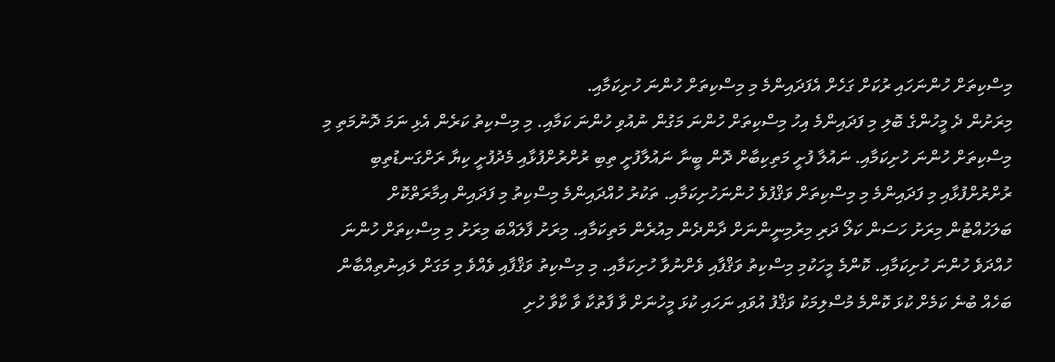މިސްކިތަށް ހުންނަހައި ރުކަށް ގަހެށް އެފަދައިންމެ މި މިސްކިތަށް ހުންނަ ހުށިކަމާއި.
މިރަށުން ދެ މީހުންގެ ބޮލި މި ފަދައިންމެ އިހު މިސްކިތަށް ހުންނަ މަގުން ނުއުވި ހުންނަ ކަމާއި. މި މިސްކިތު ކަރެން އެޅި ނަމަ ދޮނުމަތި މި މިސްކިތަށް ހުންނަ ހުށިކަމާއި. ނައުލާ ފުށީ މަތިކިބާށް ދޮން ބީނާ ނައުލާފުށީ ތިބި ރުށްރުށްފުޅާއި މެދުފުށީ ކިޔާ ރަށްގަނޑުތިބި ރުށްރުށްފުޅާއި މި ފަދައިންމެ މި މިސްކިތަށް ވަޤްފުވެ ހުންނަހުށިކަމާއި. ތަކުރު ހުއްދައިންމެ މިސްކިތު މި ފަދައިން އިމާރަތްކޮށް ބަލަހުއްޓުން މިރަށު ހަސަން ކަލޯ ދަރި މިރުމިނީންނަށް ދާންދެން މިއުރެން މަތިކަމާއި. މިރަށު ފާލައްބަ މިރަށު މި މިސްކިތަށް ހުންނަ ހުއްދަވެ ހުންނަ ހުށިކަމާއި. ކޮންމެ މީހަކުމި މިސްކިތު ވަޤްފާއި ވެށްނުވާ ހުށިކަމާއި. މި މިސްކިތު ވަޤްފާއި ވެއްވެ މި މަގަށް ލައިނުތިއްބާން ބަހެއް ބުނެ ކަމެށް ކުޅަ ކޮންމެ މުސްލިމަކު ވަޤްފު އުވައި ނަހައި ކުޅަ މީހުނަށް ވާ ފާތުކާ ވާ ކާވާ ހުށި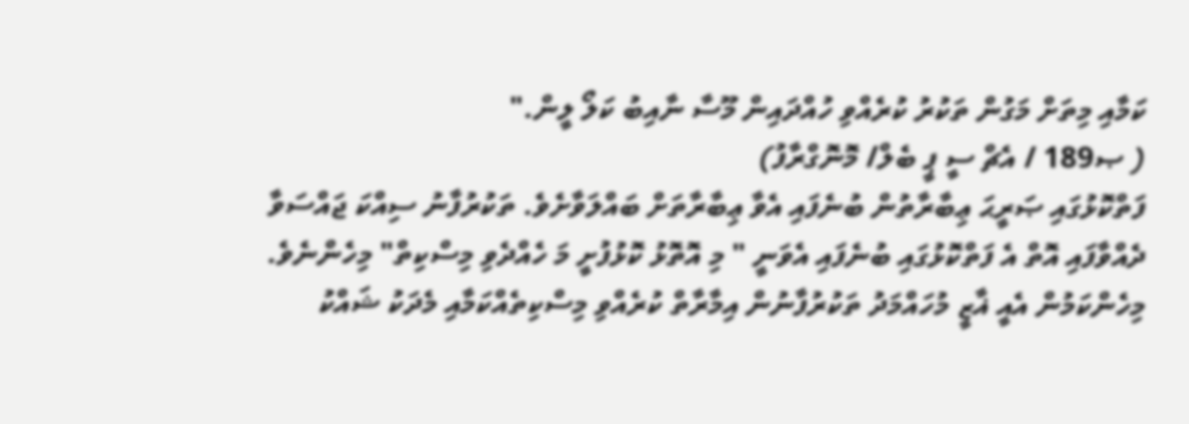ކަމާއި މިތަށް މަގުން ތަކުރު ކުރެއްވި ހުއްދައިން މޫސާ ނާއިބު ކަލޯ ލީން."
( ޞ189 / އެޗް ސީ ޕީ ބެލް/ މޮނޮގްރާފު)
ފަތްކޮޅުގައި ޞަރީޙަ ޢިބާރާތުން ބުނެފައި އެވާ ޢިބާރާތަށް ބައްލަވާށެވެ. ތަކުރުފާނު ސިއްކަ ޖައްސަވާ ދެއްވާފައި އޮތް އެ ފަތްކޮޅުގައި ބުނެފައި އެވަނީ " މި އޮތޮޅު ކޮޅުފުށީ މަ ހެއްދެވި މިސްކިތް" މިހެންނެވެ. މިހެންކަމުން އެއީ ޣާޒީ މުހައްމަދު ތަކުރުފާނުން އިމާރާތް ކުރެއްވި މިސްކިތެއްކަމާއި މެދަކު ޝައްކު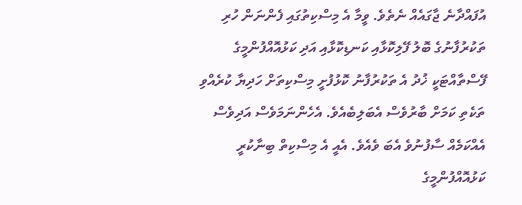އުފައްދާނެ ޖާގައެއް ނެތެވެ. ވީމާ އެ މިސްކިތުގައި ފެންނަން ހުރި ތަކުރުފާނުގެ ބޮލު ފޭލިކޮޅާއި ކަނޑިކޮޅާއި އަދި ކަޅުއޮއްފުންމީގެ ފޭސްތާއްޓަކީ ޚުދު އެ ތަކުރުފާނު ކޮޅުފުށީ މިސްކިތަށް ހަދިޔާ ކުރެއްވި ތަކެތި ކަމަށް ބާރުވެސް އެބަލިބެއެވެ. އެހެންނަމަވެސް އަދިވެސް އެއްކަމެއް ސާފުނުވެ އެބަ ވެއެވެ. އެއީ އެ މިސްކިތް ބިނާކުރީ ކަޅުއޮއްފުންމީގެ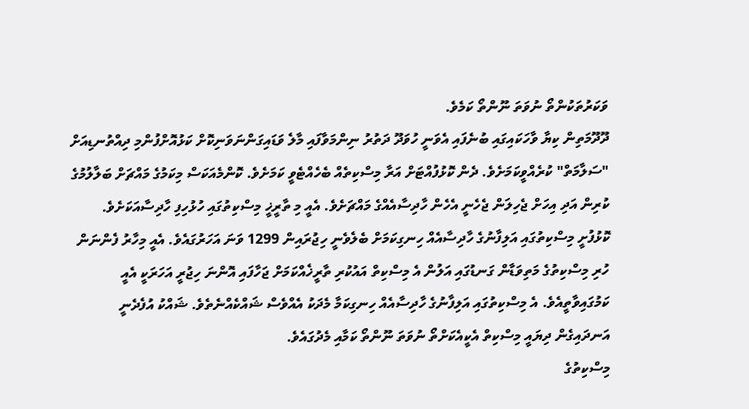ވަކަރުތަކުންތޯ ނުވަތަ ނޫންތޯ ކަމެވެ.
ދޫދޫމަތިން ކިޔާ ވާހަކައިގައި ބުނެފައި އެވަނީ ހުވަދޫ ދަތުރު ނިންމަވާފައި މާލެ ވަޑައިގަންނަވަނިކޮށް ކަޅުއޮށްފުންމި ދިއްތުނޑިއަށް "ސަލާމަތް" ކުރެއްވީކަމަށެވެ. ދެން ކޮޅުފުއްޓަށް އަރާ މިސްކިތެއް ބެހެއްޓެވީ ކަމަށެވެ. ކޮންމެއަކަސް މިކަމުގެ މައްޗަށް ބަލާލުމުގެ ކުރިން އަދި އިހަށް ޖެހިލަން ޖެހެނީ އެހެން ހާދިސާއެއްގެ މައްޗަށެވެ. އެއީ މި ތާރީޚީ މިސްކިތުގައި ހުޅުހިފި ހާދިސާއަކަށެވެ.
ކޮޅުފުށީ މިސްކިތުގައި އަލިފާނުގެ ހާދިސާއެއް ހިނގިކަމަށް ބެލެވެނީ ހިޖުރައިން 1299 ވަނަ އަހަރުގައެވެ. އެއީ މިހާރު ފެންނަން ހުރި މިސްކިތުގެ މަތިވަޑާން ގަނޑުގައި އަލުން އެ މިސްކިތް އައުކުރި ތާރީޚެއްކަމަށް ޖަހާފައި އޮންނަ ހިޖުރީ އަހަރަކީ އެއީ ކަމުގައިވާތީއެވެ. އެ މިސްކިތުގައި އަލިފާނުގެ ހާދިސާއެއް ހިނގިކަމާ މެދަކު އެއްވެސް ޝައްކެއްނެތެވެ. ޝައްކު އުފެދެނީ އަނދައިގެން ދިޔައީ މިސްކިތް އެކީއެކަށްތޯ ނުވަތަ ނޫންތޯ ކަމާއި މެދުގައެވެ.
މިސްކިތުގެ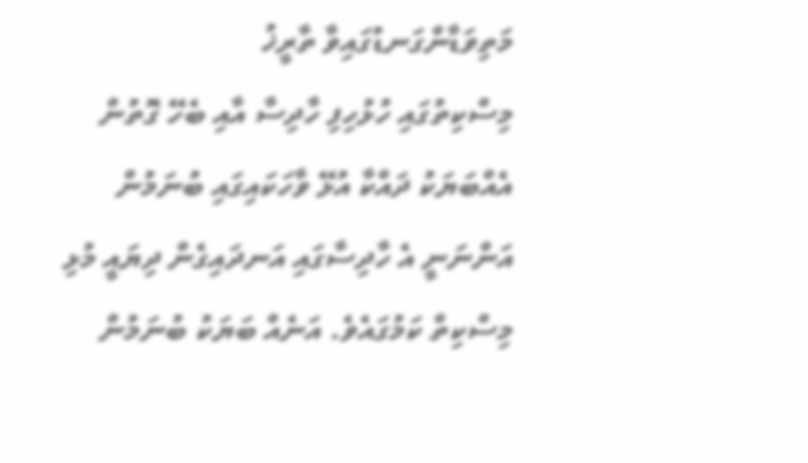މަތިވަޑާންގަނޑުގައިވާ ތާރީޚު
މިސްކިތުގައި ހުޅުހިފި ހާދިސާ އާއި ބެހޭ ގޮތުން އެއްބަޔަކު ދައްކާ އުޅޭ ވާހަކައިގައި ބުނަމުން އަންނަނީ އެ ހާދިސާގައި އަނދައިގެން ދިޔައީ މުޅި މިސްކިތް ކަމުގައެވެ. އަނެއް ބަޔަކު ބުނަމުން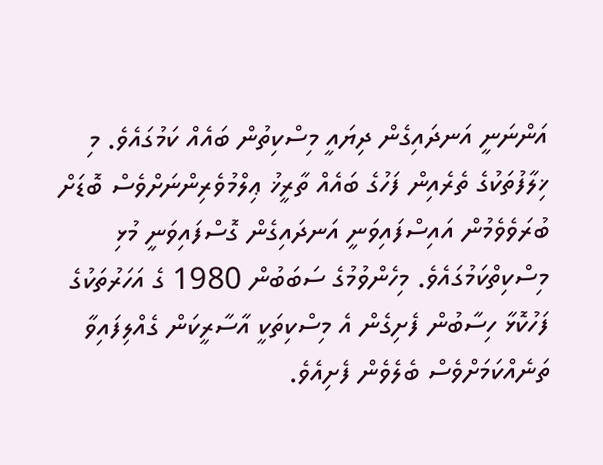އަންނަނީ އަނދައިގެން ދިޔައީ މިސްކިތުން ބައެއް ކަމުގައެވެ. މި ޚިލާފުތަކުގެ ތެރެއިން ފަހުގެ ބައެއް ތާރީޚު ޢިލްމުވެރިންނަށްވެސް ބޮޑަށް ބުރަވެވެމުން އައިސްފައިވަނީ އަނދައިގެން ގޮސްފައިވަނީ މުޅި މިސްކިތްކަމުގައެވެ. މިހެންވުމުގެ ސަބަބުން 1980 ގެ އަހަރުތަކުގެ ފަހުކޮޅާ ހިސާބުން ފެށިގެން އެ މިސްކިތަކީ އާސާރީކަން ގެއްލިފައިވާ ތަނެއްކަމަށްވެސް ބެލެވެން ފެށިއެވެ.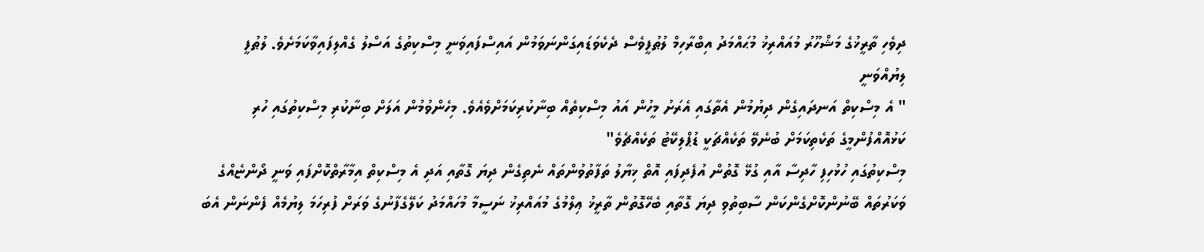ދިވެހި ތާރީޚުގެ މަޝްހޫރު މުއައްރިޚު މުޙައްމަދު އިބްރާހިމް ލުޠުފީވެސް ދެކެވަޑައިގަންނަވަމުން އައިސްފައިވަނީ މިސްކިތުގެ އަސްލު ގެއްލިފައިވާކަމަށެވެ. ލުޠުފީ ލިޔުއްވަނީ
" އެ މިސްކިތް އަނދައިގެން ދިޔުމުން އެތާގައި އެރަށު މީހުން އައު މިސްކިތެއް ބިނާކުރިކަމަށްވެއެވެ. މިހެންވުމުން އަލަށް ބިނާކުރި މިސްކިތުގައި ހުރި ކަޅުއޮއްފުންމީގެ ތަކެތިކަމަށް ބުނެވޭ ތަކެއްޗަކީ ޑުޕްލިކޭޓު ތަކެއްޗެވެ"
މިސްކިތުގައި ހުޅުހިފި ހާދިސާ އާއި ގުޅޭ ގޮތުން އުފެދިފައި އޮތް ޚިޔާލު ތަފާތުވުންތައް ނެތިގެން ދިޔަ ގޮތާއި އަދި އެ މިސްކިތް އިމާރާތްކޮށްފައި ވަނީ ދޯންޏެއްގެ ވަކަރުތައް ބޭނުންކޮށްގެންކަން ސާބިތުވި ދިޔަ ގޮތާއި ބެހޭގޮތުން ތާރީޚު ޢިލްމުގެ މުއައްރިޚު ނަސީމާ މުހައްމަދު ކަލޭގެފާނުގެ ވަރަށް ފުރިހަމަ ލިޔުމެއް ފެންނަން އެބަ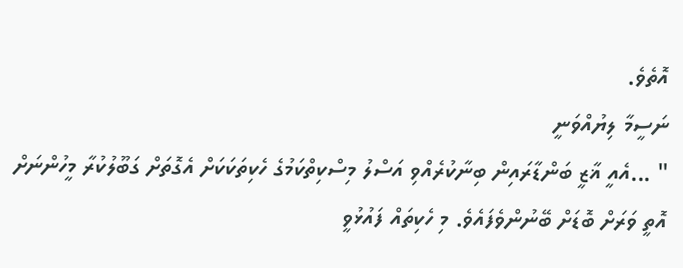އޮތެވެ.
ނަސީމާ ލިޔުއްވަނީ
" ...އެއީ ޣާޒީ ބަންޑާރައިން ބިނާކުރެއްވި އަސްލު މިސްކިތްކަމުގެ ހެކިތަކަކަށް އެގޮތަށް ގަބޫލުކުރާ މީހުންނަށް އޮތީ ވަރަށް ބޮޑަށް ބޭނުންވެފައެވެ. މި ހެކިތައް ފައުޅުވީ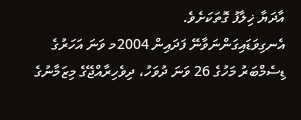އާދަޔާ ޚިލާފު ގޮތަކަށެވެ.
އެނގިވަޑައިގަންނަވާނޭ ފަދައިން 2004މ ވަނަ އަހަރުގެ ޑިސެމްބަރު މަހުގެ 26 ވަނަ ދުވަހު، ދިވެހިރާއްޖޭގެ މިޒަމާނުގެ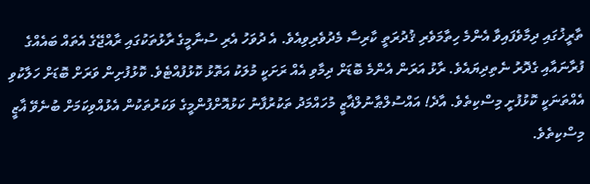ތާރީޚުގައި ދިމާވެފައިވާ އެންމެ ހިތާމަވެރި ޤުދުރަތީ ކާރިސާ މެދުވެރިވިއެވެ. އެ ދުވަހު އެރި ސުނާމީގެ ރާޅުތަކުގައި ރާއްޖޭގެ އެތައް ބައެއްގެ ފުރާނައާއި ގެދޮރު ނެތިދިޔައެވެ. ރާޅު އަރަން އެންމެ ބޮޑަށް ދިމާވި އެއް ރަށަކީ މުލަކު އަތޮޅު ކޮޅުފުއްޓެވެ. ކޮޅުފުށިން ވަރަށް ބޮޑަށް ހަލާކުވި އެއްތަނަކީ ކޮޅުފުށީ މިސްކިތެވެ. އާދެ! އައްސުލްޠާނުލްޣާޒީ މުހައްމަދު ތަކުރުފާނު ކަޅުއޮށްފުންމީގެ ވަކަރުތަކުން އެޅުއްވިކަމަށް ބުނެވޭ ޣާޒީ މިސްކިތެވެ.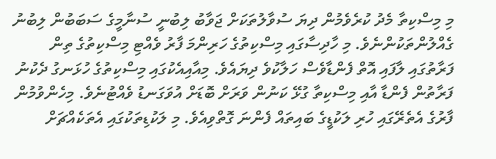މި މިސްކިތާ މެދު ކުރެވެމުން ދިޔަ ސުވާލުތަކަށް ޖަވާބު ލިބުނީ ސުނާމީގެ ސަބަބުން ލިބުނު ގެއްލުންތަކުންނެވެ. މި ހާދިސާގައި މިސްކިތުގެ ހަރިންމަ ފާރު ވެއްޓި މިސްކިތުގެ ތިން ފަރާތުގައި ލާފައި އޮތް ފެންޑާވެސް ހަލާކުވެ ދިޔައެވެ. މިއާއިއެކުގައި މިސްކިތުގެ ހުޅަނގު ދެކުނު ފަރާތުން ފެންޑާ އާއި މިސްކިތާ ގުޅޭ ކަނުން ވަރަށް ބޮޑަށް އުވަގަނޑު ވެއްޓުނެވެ. މިހެންވުމުން ފާރުގެ އެތެރޭގައި ހުރި ލަކުޑީގެ ބައިތައް ފެންނަ ގޮތްވިއެވެ. މި ލަކުޑިތަކުގައި އެތަކެއްޗަށް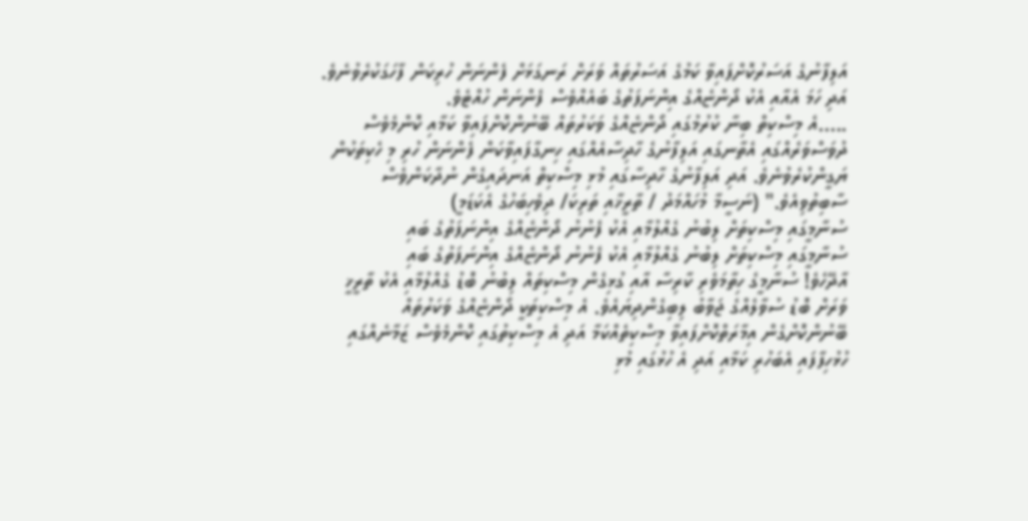އަލިފާނުގެ އަސަރުކޮށްފައިވާ ކަމުގެ އަސަރުތައް ވަރަށް ރަނގަޅަށް ފެންނަން ހުރިކަން ފާހަގަކުރެވުނެވެ. އަދި ހަމަ އެއާއި އެކު ދޯންޏެއްގެ އިންނަފަތުގެ ބައެއްވެސް ފެންނަން ހުއްޓެވެ.
.....އެ މިސްކިތް ބިނާ ކުރުމުގައި ދޯންޏެއްގެ ވަކަރުތައް ބޭނުންކޮށްފައިވާ ކަމާއި ކޮންމެވެސް ދުވަސްވަރެއްގައި އެތާނގައި އަލިފާނުގެ ހާދިސާއެއްގައި ހިނގާފައިވާކަން ފެންނަން ހުރި މި ހެކިތަކުން ޔަގީންކުރެވުނެވެ. އަދި އަލިފާނުގެ ހާދިސާގައި މުޅި މިސްކިތް އަނދައިގެން ނުދާކަންވެސް ސާބިތުވިއެވެ." (ނަސީމާ މުހައްމަދު / ތާރީޚާއި ތަރިކަ/ ދިވެހިބަހުގެ އެކަޑަމީ)
ސުނާމީގައި މިސްކިތަށް ލިބުނު ގެއްލުމާއި އެކު ފެނުނު ދޯންޏެއްގެ އިންނަފަތުގެ ބައި
ސުނާމީގައި މިސްކިތަށް ލިބުނު ގެއްލުމާއި އެކު ފެނުނު ދޯންޏެއްގެ އިންނަފަތުގެ ބައި
އާދޭހެވެ! ސުނާމީގެ ހިތާމަވެރި ކާރިސާ އާއި ގުޅިގެން މިސްކިތައް ލިބުނު ބޮޑު ގެއްލުމާއި އެކު ތާރީޚީ ވަރަށް ބޮޑު ސުވާލެއްގެ ޖަވާބު ލިބިގެންދިޔައެވެ. އެ މިސްކިތަކީ ދޯންޏެއްގެ ވަކަރުތައް ބޭނުންކޮށްގެން އިމާރަތްކޮށްފައިވާ މިސްކިތެއްކަމާ އަދި އެ މިސްކިތުގައި ކޮންމެވެސް ޒަމާނެއްގައި ހުޅުހިފާފައި އެބަހުރި ކަމާއި އަދި އެ ހުޅުގައި މުޅި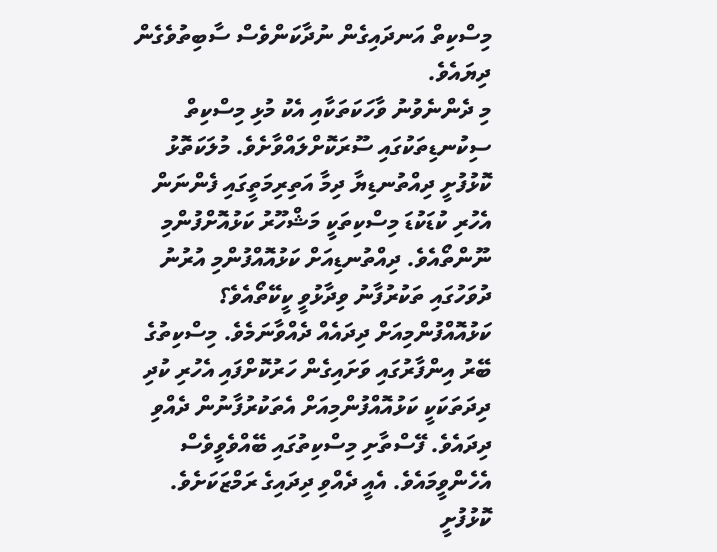މިސްކިތް އަނދައިގެން ނުދާކަންވެސް ސާބިތުވެގެން ދިޔައެވެ.
މި ދެންނެވުނު ވާހަކަތަކާއި އެކު މުޅި މިސްކިތް ސިކުނޑިތަކުގައި ސޫރަކޮށްލައްވާށެވެ. މުލަކަތޮޅު ކޮޅުފުށީ ދިއްތުނޑިޔާ ދިމާ އަތިރިމަތީގައި ފެންނަން އެހުރި ކުޑަކުޑަ މިސްކިތަކީ މަޝްހޫރު ކަޅުއޮށްފުންމި ނޫންތޯއެވެ. ދިއްތުނޑިއަށް ކަޅުއޮއްފުންމި އުރުނު ދުވަހުގައި ތަކުރުފާނު ވިދާޅުވީ ކީކޭތޯއެވެ؟ ކަޅުއޮއްފުންމިއަށް ދިދައެއް ދެއްވާނަމެވެ. މިސްކިތުގެ ބޭރު އިންފާރުގައި ވަށައިގެން ހަރުކޮށްފައި އެހުރި ކުދި ދިދަތަކަކީ ކަޅުއޮއްފުންމިއަށް އެތަކުރުފާނުން ދެއްވި ދިދައެވެ. ފޭސްތާށި މިސްކިތުގައި ބޭއްވެވީވެސް އެހެންވީމައެވެ. އެއީ ދެއްވި ދިދައިގެ ރަމްޒަކަށެވެ.
ކޮޅުފުށީ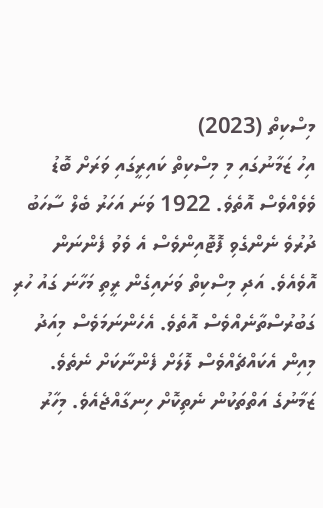މިސްކިތް (2023)
އިހު ޒަމާނުގައި މި މިސްކިތް ކައިރީގައި ވަރަށް ބޮޑު ވެވެއްވެސް އޮތެވެ. 1922 ވަނަ އަހަރު ބެލް ސާހަބު ދުރުވެ ނެންގެވި ފޮޓޮއިންވެސް އެ ވެވު ފެންނަން އޮވެއެވެ. އަދި މިސްކިތް ވަށައިގެން ރީތި މަހާނަ ގައު ހުރި ގަބުރުސްތާނެއްވެސް އޮތެވެ. އެހެންނަމަވެސް މިއަދު މިއިން އެކައްޗެއްވެސް ލޮލަށް ފެންނާކަށް ނެތެވެ. ޒަމާނުގެ އަތްތަކުން ނެތިކޮށް ހިނގާއްޖެއެވެ. މިހާރު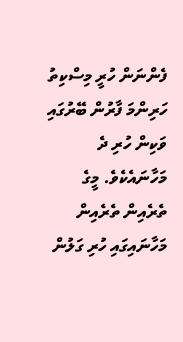ފެންނަން ހުރީ މިސްކިތު ހަރިންމަ ފާރުން ބޭރުގައި ވަކިން ހުރި ދެ މަހާނައެކެވެ. މީގެ ތެރެއިން ތެރެއިން މަހާނައިގައި ހުރި ގަލުން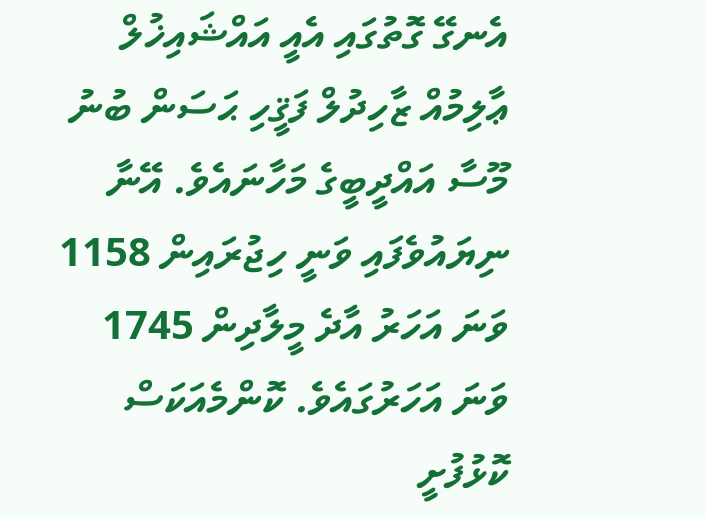އެނގޭ ގޮތުގައި އެއީ އައްޝައިޚުލް ޢާލިމުއް ޒާހިދުލް ފަޤީހި ޙަސަން ބުނު މޫސާ އައްދީބީގެ މަހާނައެވެ. އޭނާ ނިޔައުވެފައި ވަނީ ހިޖުރައިން 1158 ވަނަ އަހަރު އާދެ މީލާދިން 1745 ވަނަ އަހަރުގައެވެ. ކޮންމެއަކަސް ކޮޅުފުށީ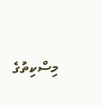މިސްކިތުގެ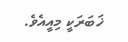ޚަބަރަކީ މިއީއެވެ.